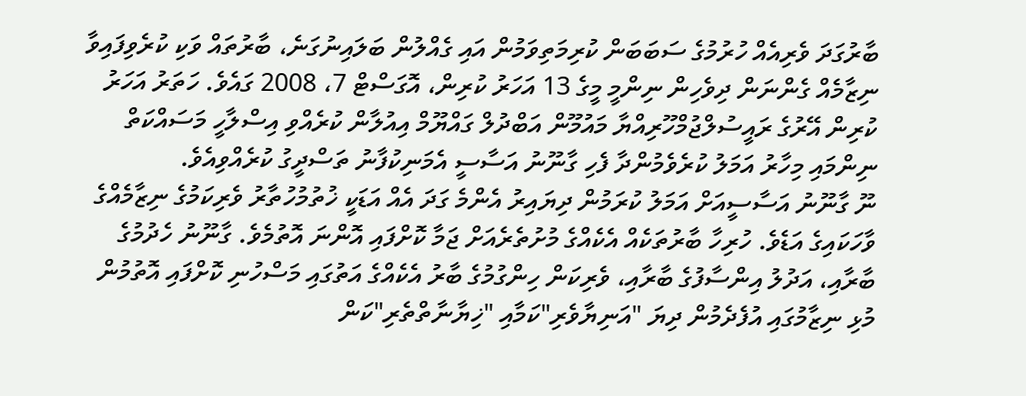ބާރުގަދަ ވެރިއެއް ހުރުމުގެ ސަބަބަން ކުރިމަތިވަމުން އައި ގެއްލުން ބަލައިނުގަނެ، ބާރުތައް ވަކި ކުރެވިފައިވާ ނިޒާމެއް ގެންނަން ދިވެހިން ނިންމީ މީގެ 13 އަހަރު ކުރިން، އޮގަސްޓް 7، 2008 ގައެވެ. ހަތަރު އަހަރު ކުރިން އޭރުގެ ރައީސުލްޖުމްހޫރިއްޔާ މައުމޫން އަބްދުލް ގައްޔޫމް އިއުލާން ކުރެއްވި އިސްލާހީ މަސައްކަތް ނިންމައި މިހާރު އަމަލު ކުރެވެމުންދާ ފެހި ގާނޫނު އަސާސީ އެމަނިކުފާނު ތަސްދީގު ކުރެއްވިއެވެ.
ނޫ ގާނޫނު އަސާސީއަށް އަމަލު ކުރަމުން ދިޔައިރު އެންމެ ގަދަ އެއް އަޑަކީ ޚުތުމުހުތާރު ވެރިކަމުގެ ނިޒާމެއްގެ ވާހަކައިގެ އަޑެވެ. ހުރިހާ ބާރުތަކެއް އެކެއްގެ މުށުތެރެއަށް ޖަމާ ކޮށްފައި އޮންނަ އޮތުމެވެ. ގާނޫނު ހެދުމުގެ ބާރާއި، އަދުލު އިންސާފުގެ ބާރާއި، ވެރިކަން ހިންގުމުގެ ބާރު އެކެއްގެ އަތުގައި މަސްހުނި ކޮށްފައި އޮތުމުން މުޅި ނިޒާމުގައި އުފެދެމުން ދިޔަ "އަނިޔާވެރި"ކަމާއި "ޚިޔާނާތްތެރި"ކަން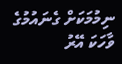ނިމުމަކަށް ގެނައުމުގެ ވާހަކަ އޭރު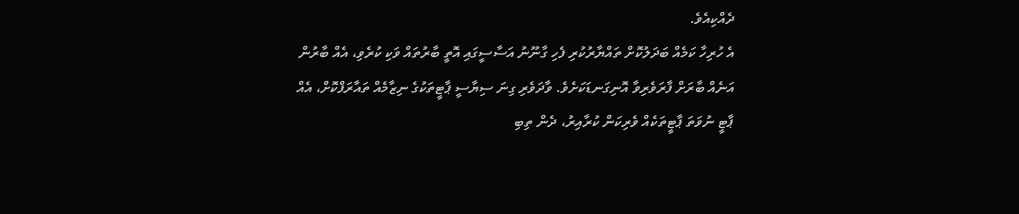ދެއްކިއެވެ.
އެ ހުރިހާ ކަމެއް ބަދަލުކޮށް ތައްޔާރުކުރި ފެހި ގާނޫނު އަސާސީގައި އޮތީ ބާރުތައް ވަކި ކުރެވި، އެއް ބާރުން އަނެއް ބާރަށް ފާރަވެރިވާ އޮނިގަނޑަކަށެވެ. ވާދަވެރި ގިނަ ސިޔާސީ ޕާޓީތަކުގެ ނިޒާމެއް ތައާރަފްކޮށް، އެއް ޕާޓީ ނުވަތަ ޕާޓީތަކެއް ވެރިކަން ކުރާއިރު، ދެން ތިބި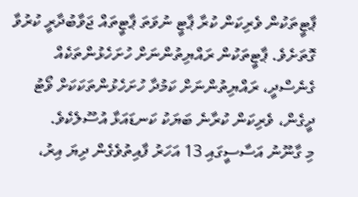ޕާޓީތަކުން ވެރިކަން ކުރާ ޕާޓީ ނުވަތަ ޕާޓީތައް ޖަވާބުދާރީ ކުރުވާ ގޮތަށެވެ. ޕާޓީތަކުން ރައްޔިތުންނަށް ހުށަހެޅުންތަކެއް ގެނެސްދީ، ރައްޔިތުންނަށް ކަމުދާ ހުށަހެޅުންތަކަކަށް ވޯޓު ދީގެން، ވެރިކަން ކުރާނެ ބަޔަކު ކަނޑައަޅާ އުސޫލެކެވެ.
މި ގާނޫނު އަސާސީގައި 13 އަހަރު ފާއިތުވެގެން ދިޔަ އިރު،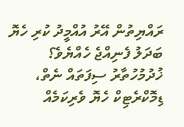ރައްޔިތުން އޭރު އުއްމީދު ކުރި ހެޔޮ ބަދަލު ފެނިއްޖެ ހެއްޔެވެ؟ ޚުދުމުހުތާރު ސިފަތައް ނެތް، ޑިމޮކްރެޓިކް ހެޔޮ ވެރިކަމެއް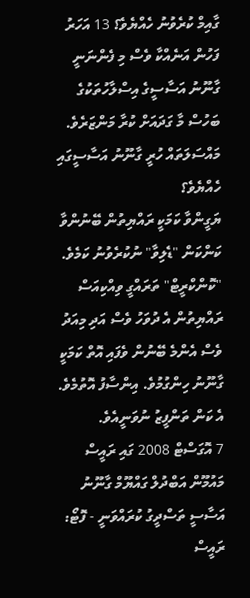ގާއިމް ކުރެވުނު ހެއްޔެވެ؟ 13 އަހަރު ފަހުން އަނެއްކާ ވެސް މި ފެންނަނީ ގާނޫނު އަސާސީގެ އިސްލާހުތަކުގެ ބަހުސް މާ ގަދައަށް ކުރާ މަންޒަރެވެ. މައްސަލަތައް ހުރީ ގާނޫނު އަސާސީގައި ހެއްޔެވެ؟
ޔަގީންވާ ކަމަކީ ރައްޔިތުން ބޭނުންވާ ކަންކަން "ޑެލިވާ" ނުކުރެވުނު ކަމެވެ. "ކޮންކްރީޓް" ތަރައްގީ ވިއްކިއަސް ރައްޔިތުން އެ ދުވަހު ވެސް އަދި މިއަދު ވެސް އެންމެ ބޭނުން ވެފައި އޮތް ކަމަކީ ގާނޫނު ހިންގުމުވެ. އިންސާފު އޮތުމެވެ. އެ ކަން ތަންފީޒު ނުވަނީއެވެ.
7 އޮގަސްޓް 2008 ގައި ރައީސް މައުމޫން އަބްދުލް ގައްޔޫމް ގާނޫނު އަސާސީ ތަސްދީގު ކުރައްވަނީ - ފޮޓޯ: ރައީސް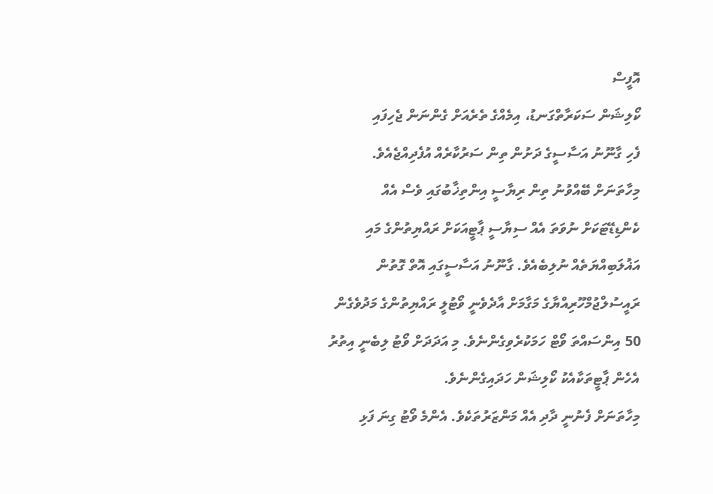އޮފީސް
ކޯލިޝަން ސަކަރާތްގަނޑު، އިމެއްގެ ތެރެއަށް ގެންނަން ޖެހިފައި
ފެހި ގާނޫނު އަސާސީގެ ދަށުން ތިން ސަރުކާރެއް އުފެދިއްޖެއެވެ. މިހާތަނަށް ބޭއްވުނު ތިން ރިޔާސީ އިންތިޚާބުގައި ވެސް އެއް ކެންޑިޑޭޓަކަށް ނުވަތަ އެއް ސިޔާސީ ޕާޓީއަކަށް ރައްޔިތުންގެ މައި އަޣުލަބިއްޔަތެއް ނުލިބެއެވެ. ގާނޫނު އަސާސީގައި އޮތް ގޮތުން ރައީސުލްޖުމްހޫރިއްޔާގެ މަގާމަށް އާދެވެނީ ވޯޓުލީ ރައްޔިތުންގެ މަދުވެގެން 50 އިންސައްތަ ވޯޓް ހަމަކުރެވިގެންނެވެ. މި އަދަދަށް ވޯޓު ލިބެނީ އިތުރު އެހެން ޕާޓީތަކާއެކު ކޯލިޝަން ހަދައިގެންނެވެ.
މިހާތަނަށް ފެނުނީ ދާދި އެއް މަންޒަރުތަކެވެ. އެންމެ ވޯޓު ގިނަ ފަޅި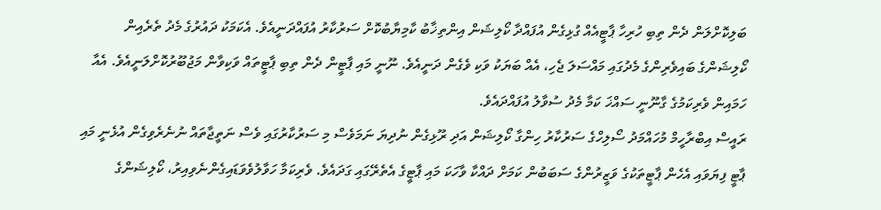ބަލިކޮށްލަން ދެން ތިބި ހުރިހާ ޕާޓީއެއް ގުޅިގެން އުފައްދާ ކޯލިޝަން އިންތިޚާބު ކާމިޔާބުކޮށް ސަރުކާރު އުފައްދަނީއެވެ. އެކަމަކު ދައުރުގެ މެދު ތެރެއިން ކޯލިޝަންގެ ބައިވެރިންގެ މެދުގައި މައްސަލަ ޖެހި، އެއް ބަޔަކު ވަކި ވެގެން ދަނީއެވެ. ނޫނީ މައި ޕާޓީން ދެން ތިބި ޕާޓީތައް ވަކިވާން މަޖުބޫރުކޮށްލަނީއެވެ. އެއާ ހަމައިން ވެރިކަމުގެ ގާނޫނީ ސައްޚަ ކަމާ މެދު ސުވާލު އުފައްދައެވެ.
ރައީސް އިބްރާހީމް މުހައްމަދު ސޯލިހްގެ ސަރުކާރު ހިންގާ ކޯލިޝަން އަދި ރޫޅިގެން ނުދިޔަ ނަމަވެސް މި ސަރުކާރުގައި ވެސް ނަތީޖާތައް ނުނެރެވިގެން އުޅެނީ މައި ޕާޓީ ފިޔަވައި އެހެން ޕާޓީތަކުގެ ވަޒީރުންގެ ސަބަބުން ކަމަށް ދައްކާ ވާހަކަ މައި ޕާޓީގެ އެތެރޭގައި ގަދައެވެ. ވެރިކަމާ ހަވާލުވެވަޑައިގެންނެވިއިރު، ކޯލިޝަންގެ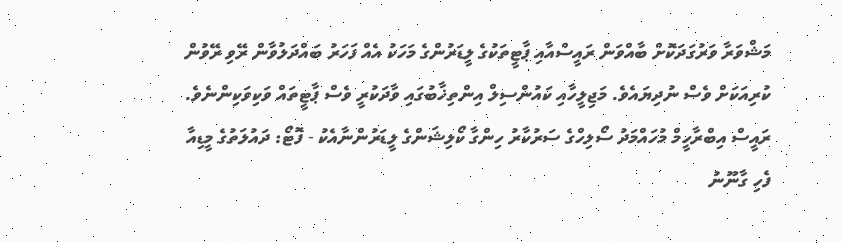މަޝްވަރާ ވަރުގަދަކޮށް ބާއްވަން ރައީސްއާއި ޕާޓީތަކުގެ ލީޑަރުންގެ މަހަކު އެއް ފަހަރު ބައްދަލުވާން ރޭވި ރޭވުން ކުރިއަކަށް ވެސް ނުދިޔައެވެ. މަޖިލީހާއި ކައުންސިލް އިންތިޚާބުގައި ވާދަކުރީ ވެސް ޕާޓީތައް ވަކިވަކިންނެވެ.
ރައީސް އިބްރާހީމް މުހައްމަދު ސޯލިހްގެ ސަރުކާރު ހިންގާ ކޯލިޝަންގެ ލީޑަރުންނާއެކު - ފޮޓޯ: ދައުލަތުގެ މީޑިއާ
ފެހި ގާނޫނު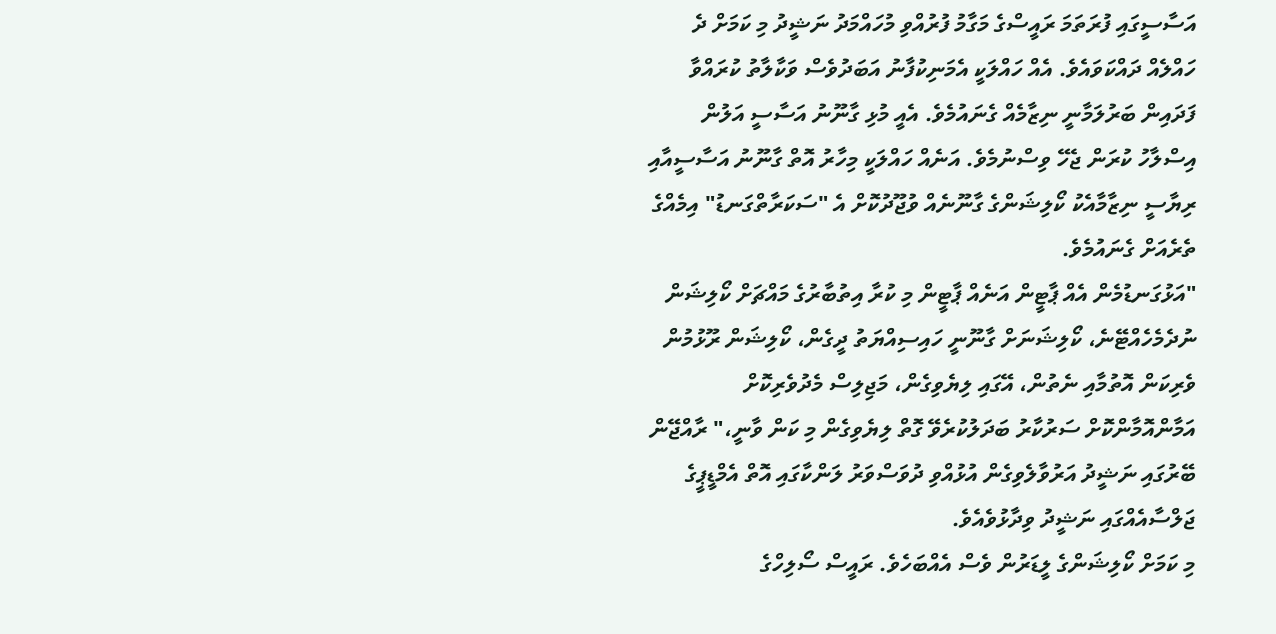އަސާސީގައި ފުރަތަމަ ރައީސްގެ މަގާމު ފުރުއްވި މުހައްމަދު ނަޝީދު މި ކަމަށް ދެ ހައްލެއް ދައްކަވައެވެ. އެއް ހައްލަކީ އެމަނިކުފާނު އަބަދުވެސް ވަކާލާތު ކުރައްވާ ފަދައިން ބަރުލަމާނީ ނިޒާމެއް ގެނައުމެވެ. އެއީ މުޅި ގާނޫނު އަސާސީ އަލުން އިސްލާހު ކުރަން ޖެހޭ ވިސްނުމެވެ. އަނެއް ހައްލަކީ މިހާރު އޮތް ގާނޫނު އަސާސީއާއި ރިޔާސީ ނިޒާމާއެކު ކޯލިޝަންގެ ގާނޫނެއް ވުޖޫދުކޮށް އެ "ސަކަރާތްގަނޑު" އިމެއްގެ ތެރެއަށް ގެނައުމެވެ.
"އަޅުގަނޑުމެން އެއް ޕާޓީން އަނެއް ޕާޓީން މި ކުރާ އިތުބާރުގެ މައްޗަށް ކޯލިޝަން ނުދެމެހެއްޓޭނެ، ކޯލިޝަނަށް ގާނޫނީ ހައިސިއްޔަތު ދީގެން، ކޯލިޝަން ރޫޅުމުން ވެރިކަން އޮތުމާއި ނެތުން، އޭގައި ލިޔެވިގެން، މަޖިލިސް މެދުވެރިކޮށް އަމާންއޮމާންކޮށް ސަރުކާރު ބަދަލުކުރެވޭ ގޮތް ލިޔެވިގެން މި ކަން ވާނީ،" ރާއްޖޭން ބޭރުގައި ނަޝީދު އަރުވާލެވިގެން އުޅުއްވި ދުވަސްވަރު ލަންކާގައި އޮތް އެމްޑީޕީގެ ޖަލްސާއެއްގައި ނަޝީދު ވިދާޅުވެއެވެ.
މި ކަމަށް ކޯލިޝަންގެ ލީޑަރުން ވެސް އެއްބަހެވެ. ރައީސް ސޯލިހްގެ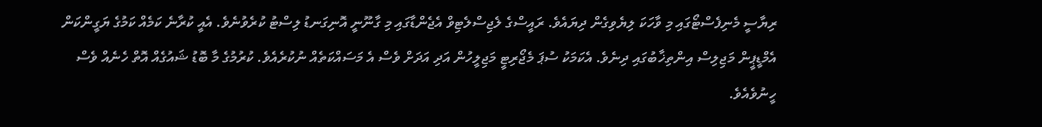ރިޔާސީ މެނިފެސްޓޯގައި މި ވާހަކަ ލިޔެވިގެން ދިޔައެވެ. ރައީސްގެ ލެޖިސްލެޓިވް އެޖެންޑާގައި މި ގާނޫނީ އޮނިގަނޑު ލިސްޓު ކުރެވުނެވެ. އެއީ ކުރާނެ ކަމެއް ކަމުގެ ޔަގީންކަން އެމްޑީޕީން މަޖިލިސް އިންތިޚާބުގައި ދިނެވެ. އެކަމަކު ސުޕަ މެޖޯރިޓީ މަޖިލީހުން އަދި އަދަށް ވެސް އެ މަސައްކަތެއް ނުކުރެއެވެ. ކުރުމުގެ މާ ބޮޑު ޝައުގެއް އޮތް ހެނެއް ވެސް ހީނުވެއެވެ.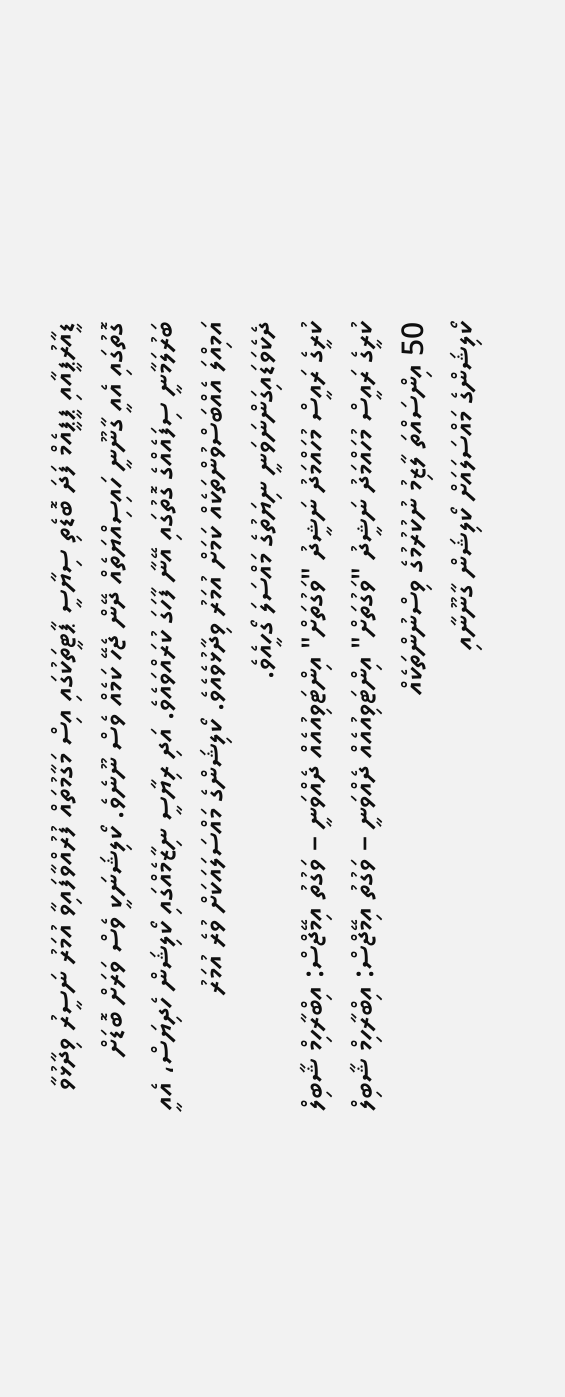ޑީއާރުޕީއާއި ޕީޕީއެމް ފަދަ ބޮޑެތި ސިޔާސީ ޕާޓީތަކުގައި އިސް މަގާމުތައް ފުރުއްވާފައިވާ އުމަރު ނަސީރު ވިދާޅުވާ ގޮތުގައި އެއީ ގާނޫނީ ހައިސިއްޔަތެއް ދޭން ޖެހޭ ކަމެއް ވެސް ނޫނެވެ. ކޯލިޝަނަކީ ވެސް ވަރަށް ބޮޑަށް ބަރުލަމާނީ ސިފައެއްގެ ގޮތުގައި އޭނާ ފާހަގަ ކުރައްވައެވެ. އަދި ރިޔާސީ ނިޒާމެއްގައި ކޯލިޝަން ހެދިޔަސް، އެއީ އަމިއްލަ އެއްބަސްވުންތަކެއް ކަމަށް އުމަރު ވިދާޅުވެއެވެ. ކޯލިޝަންގެ މައްސަލައަކަށް ވުރެ އުމަރު ދެކެވަޑައިގަންނަވަނީ ނިޔަތުގެ މައްސަލަ ގޯހީއެވެ.
ކުރީގެ ރައީސް މުހައްމަދު ނަޝީދު "ވަގުތަށް" އިންޓަވިއުއެއް ދެއްވަނީ – ވަގުތު އިމޭޖްސް: އިބްރާހިމް ޝާބިލް
ކުރީގެ ރައީސް މުހައްމަދު ނަޝީދު "ވަގުތަށް" އިންޓަވިއުއެއް ދެއްވަނީ – ވަގުތު އިމޭޖްސް: އިބްރާހިމް ޝާބިލް
50 އިންސައްތަ ލާޒިމު ނުކުރުމުގެ ވިސްނުންތަކެއް
ކޯލިޝަންގެ މައްސަލައަށް ކޯލިޝަން ގާނޫނާއި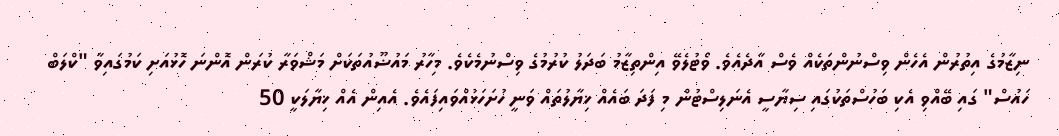ނިޒާމުގެ އިތުރުން އެހެން ވިސްނުންތަކެއް ވެސް އާދެއެވެ. ވޯޓުލެވޭ އިންތިޒާމު ބަދަލު ކުރުމުގެ ވިސްނުމެކެވެ. މިހާރު މައުޟޫއުތަކަށް މަޝްވަރާ ކުރަން އޮންނަ ހޮޅުއަށި ކަމުގައިވާ "ކްލަބް ހައުސް" ގައި ބޭއްވި އެކި ބަހުސްތަކުގައި ސިޔާސީ އެނަލިސްޓުން މި ފަދަ ބައެއް ޚިޔާލުތައް ވަނީ ހުށަހަޅުއްވައިފައެވެ. އެއިން އެއް ޚިޔާލަކީ 50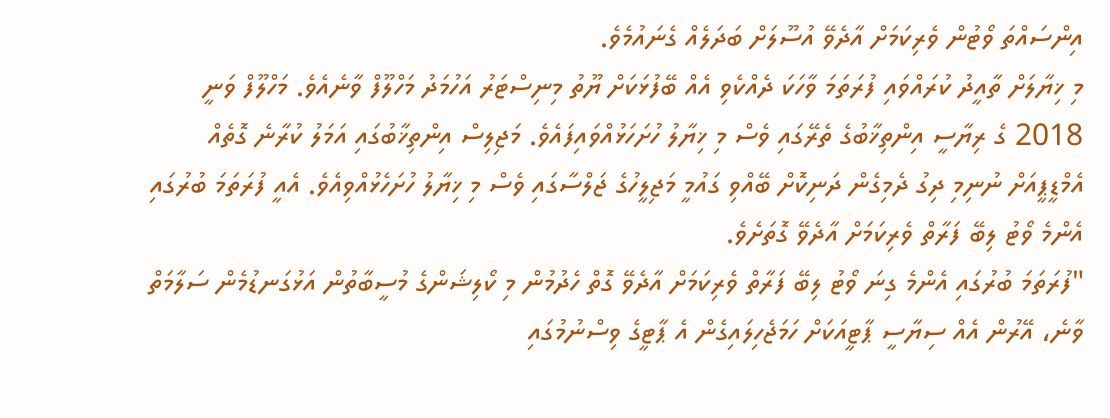އިންސައްތަ ވޯޓުން ވެރިކަމަށް އާދެވޭ އުސޫލަށް ބަދަލެއް ގެނައުމެވެ.
މި ޚިޔާލަށް ތާއީދު ކުރައްވައި ފުރަތަމަ ވާހަކަ ދެއްކެވި އެއް ބޭފުޅަކަށް ޔޫތު މިނިސްޓަރު އަހުމަދު މަހްލޫފް ވާނެއެވެ. މަހްލޫފް ވަނީ 2018 ގެ ރިޔާސީ އިންތިޚާބުގެ ތެރޭގައި ވެސް މި ޚިޔާލު ހުށަހަޅުއްވައިފައެވެ. މަޖިލިސް އިންތިޚާބުގައި އަމަލު ކުރާނެ ގޮތެއް އެމްޑީޕީއަށް ނުނިމި ދިގު ދެމިގެން ދަނިކޮށް ބޭއްވި ގައުމީ މަޖިލީހުގެ ޖަލްސާގައި ވެސް މި ޚިޔާލު ހުށަހެޅުއްވިއެވެ. އެއީ ފުރަތަމަ ބުރުގައި އެންމެ ވޯޓު ލިބޭ ފަރާތް ވެރިކަމަށް އާދެވޭ ގޮތަށެވެ.
"ފުރަތަމަ ބުރުގައި އެންމެ ގިނަ ވޯޓު ލިބޭ ފަރާތް ވެރިކަމަށް އާދެވޭ ގޮތް ހެދުމުން މި ކޯލިޝަންގެ މުސީބާތުން އަޅުގަނޑުމެން ސަލާމަތް ވާނެ، އޭރުން އެއް ސިޔާސީ ޕާޓީއަކަށް ހަމަޖެހިލައިގެން އެ ޕާޓީގެ ވިސްނުމުގައި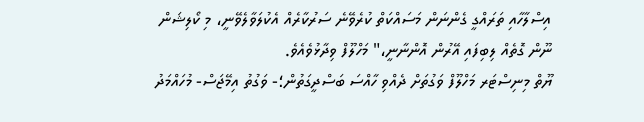އިސްލާހާއި ތަރައްގީ ގެންނަން މަސައްކަތް ކުރެވޭނެ ސަރުކާރެއް އެކުލަވާލެވޭނީ، މި ކޯލިޝަން ނޫން ގޮތެއް ލިބިފައި އޭރުން އޮންނާނީ،" މަހްލޫފް ވިދާޅުވެއެވެ.
ޔޫތް މިނިސްޓަރ މަހްލޫފް ވަގުތަށް ދެއްވި ހާއްސަ ބަސްދީގަތުން؛- ވަގުތު އިމޭޖަސް- މުހައްމަދު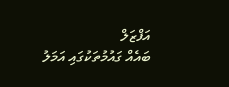އަފްޒަލް
ބައެއް ގައުމުތަކުގައި އަމަލު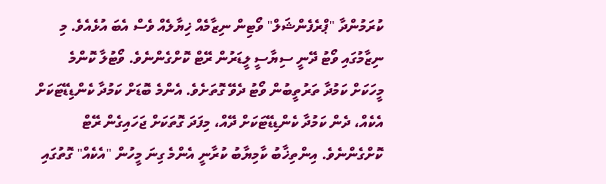ކުރަމުންދާ "ޕްރެފެންޝަލް" ވޯޓިން ނިޒާމެއް ޚިޔާލެއް ވެސް އެބަ އުޅެއެވެ. މި ނިޒާމުގައި ވޯޓު ދޭނީ ސިޔާސީ ލީޑަރުން ރޭޓް ކޮށްގެންނެވެ. ވޯޓުލާ ކޮންމެ މީހަކަށް ކަމުދާ ތަރުތީބުން ވޯޓު ދެވޭ ގޮތަށެވެ. އެންމެ ބޮޑަށް ކަމުދާ ކެންޑިޑޭޓަކަށް އެކެއް، ދެން ކަމުދާ ކެންޑިޑޭޓަކަށް ދޭއް، މިފަދަ ގޮތަކަށް ޖަހައިގެން ރޭޓް ކޮށްގެންނެވެ. އިންތިޚާބު ކާމިޔާބު ކުރާނީ އެންމެ ގިނަ މީހުން "އެކެއް" ގޮތުގައި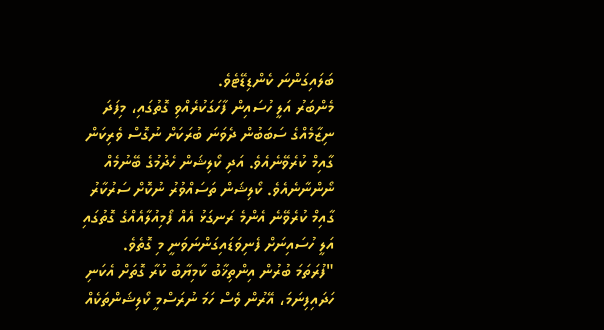ބަލައިގަންނަ ކެންޑިޑޭޓެވެ.
މެންބަރު އަލީ ހުސައިން ފާހަގަކުރެއްވި ގޮތުގައި، މިފަދަ ނިޒާމެއްގެ ސަބަބުން ދެވަނަ ބުރަކަށް ނުގޮސް ވެރިކަން ގާއިމް ކުރެވޭނެއެވެ. އަދި ކޯލިޝަން ހެދުމުގެ ބޭނުމެއް ނޯންނާނެއެވެ. ކޯލިޝަން ތަސައްވުރު ނުކޮށް ސަރުކާރު ގާއިމް ކުރެވޭނެ އެންމެ ރަނގަޅު އެއް ފޯމިއުލާއެއްގެ ގޮތުގައި އަލީ ހުސައިނަށް ފެނިވަޑައިގަންނަވަނީ މި ގޮތެވެ.
"ފުރަތަމަ ބުރުން އިންތިޚާބު ކާމިޔާބު ކުރާ ގޮތަށް އެކަނި ހަދައިފިނަމަ، އޭރުން ވެސް ހަމަ ނުރަސްމީ ކޯލިޝަންތަކެއް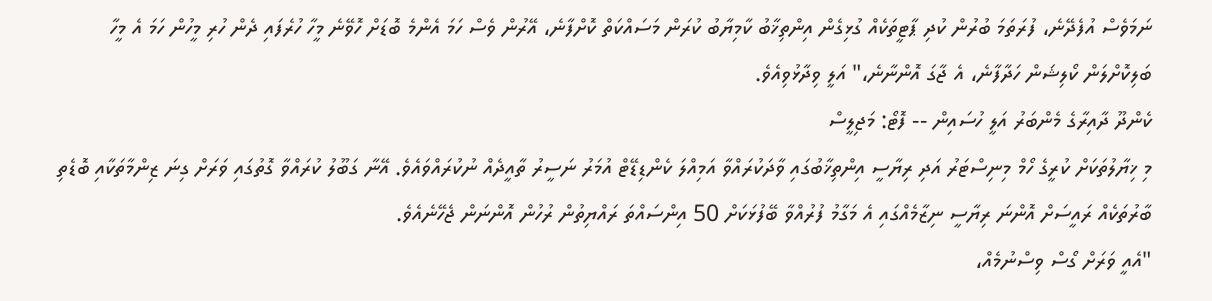ނަމަވެސް އުފެދޭނެ، ފުރަތަމަ ބުރުން ކުދި ޕާޓީތަކެއް ގުޅިގެން އިންތިޚާބު ކާމިޔާބު ކުރަން މަސައްކަތް ކޮށްފާނެ، އޭރުން ވެސް ހަމަ އެންމެ ބޮޑަށް ހޮވޭނެ މީހާ ހުރެފައި ދެން ހުރި މީހުން ހަމަ އެ މީހާ ބަލިކޮށްލަން ކޯލިޝަން ހަދާފާނެ، އެ ޖާގަ އޮންނާނެ،" އަލީ ވިދާޅުވިއެވެ.
ކެންދޫ ދާއިރާގެ މެންބަރު އަލީ ހުސައިން -- ފޮޓޯ: މަޖިލީސް
މި ޚިޔާލުތަކަށް ކުރީގެ ހޯމް މިނިސްޓަރު އަދި ރިޔާސީ އިންތިޚާބުގައި ވާދަކުރައްވާ އަމިއްލަ ކެންޑިޑޭޓް އުމަރު ނަސީރު ތާއީދެއް ނުކުރައްވައެވެ. އޭނާ ގަބޫލު ކުރައްވާ ގޮތުގައި ވަރަށް ގިނަ ޒިންމާތަކާއި ބޮޑެތި ބާރުތަކެއް ރައީސަށް އޮންނަ ރިޔާސީ ނިޒާމެއްގައި އެ މަގާމު ފުރުއްވާ ބޭފުޅަކަށް 50 އިންސައްތަ ރައްޔިތުން ރުހުން އޮންނަން ޖެހޭނެއެވެ.
"އެއީ ވަރަށް ގޯސް ވިސްނުމެއް،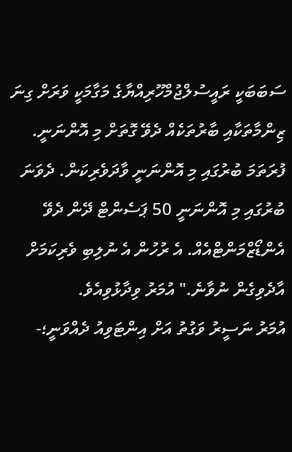ސަބަބަކީ ރައީސުލްޖުމްހޫރިއްޔާގެ މަގާމަކީ ވަރަށް ގިނަ ޒިންމާތަކާއި ބާރުތަކެއް ދެވޭ ގޮތަށް މި އޮންނަނީ. ފުރަތަމަ ބުރުގައި މި އޮންނަނީ ވާދަވެރިކަން. ދެވަނަ ބުރުގައި މި އޮންނަނީ 50 ޕަސެންޓް ދޭން ދެވޭ އެންޑޯޒްމަންޓްއެއް. އެ ރުހުން އެ ނުލިބި ވެރިކަމަށް އާދެވިގެން ނުވާނެ." އުމަރު ވިދާޅުވިއެވެ.
އުމަރު ނަސީރު ވަގުތު އަށް އިންޓަވިއު ދެއްވަނީ؛-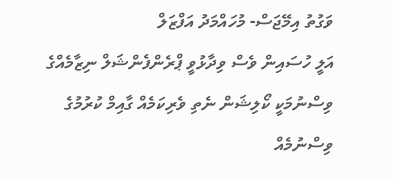ވަގުތު އިމޭޖަސް- މުހައްމަދު އަފްޒަލް
އަލީ ހުސައިން ވެސް ވިދާޅުވީ ޕްރެންފެންޝަލް ނިޒާމެއްގެ ވިސްނުމަކީ ކޯލިޝަން ނެތި ވެރިކަމެއް ގާއިމް ކުރުމުގެ ވިސްނުމެއް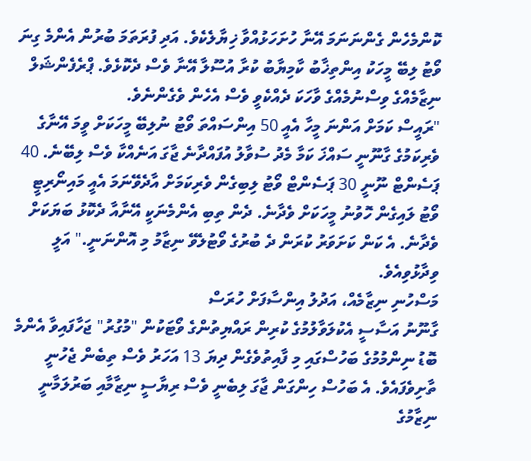ކޮންމެހެން ގެންނަނަމަ އޭނާ ހުށަހަޅުއްވާ ޚިޔާލެކެވެ. އަދި ފުރަތަމަ ބުރުން އެންމެ ގިނަ ވޯޓު ލިބޭ މީހަކު އިންތިޚާބު ކާމިޔާބު ކުރާ އުސޫލާ އޭނާ ވެސް ދެކޮޅެވެ. ޕްރެފެންޝަލް ނިޒާމެއްގެ ވިސްނުމެއްގެ ވާހަކަ ދެއްކެވީ ވެސް އެހެން ވެގެންނެވެ.
"ރައީސް ކަމަށް އަންނަ މީހާ އެއީ 50 އިންސައްތަ ވޯޓު ނުލިބޭ މީހަކަށް ވީމަ އޭނާގެ ވެރިކަމުގެ ގާނޫނީ ސައްޚަ ކަމާ މެދު ސުވާލު އުފައްދާނެ ޖާގަ އަނެއްކާ ވެސް ލިބޭނެ. 40 ޕަސެންޓް ނޫނީ 30 ޕަސެންޓް ވޯޓު ލިބިގެން ވެރިކަމަށް އާދެވޭނަމަ އެއީ މައިނޯރިޓީ ވޯޓު ލައިގެން ހޮވުނު މީހަކަށް ވެދާނެ. ދެން ތިބި އެންމެނަކީ އޭނާއާ ދެކޮޅު ބަޔަކަށް ވެދާނެ. އެ ކަން ކަށަވަރު ކުރަން ދެ ބުރުގެ ވޯޓުލެވޭ ނިޒާމު މި އޮންނަނީ." އަލީ ވިދާޅުވިއެވެ.
މަސްހުނި ނިޒާމެއް، އަދުލު އިންސާފަށް ހުރަސް
ގާނޫނު އަސާސީ އެކުލަވާލުމުގެ ކުރިން ރައްޔިތުންގެ ވޯޓަކުން "މުގުރު" ޖަހާފައިވާ އެންމެ ބޮޑު ނިންމުމުގެ ބަހުސްގައި މި ފާއިތުވެގެން ދިޔަ 13 އަހަރު ވެސް ތިބެން ޖެހުނީ ތާށިވެފައެވެ. އެ ބަހުސް ހިންގަން ޖާގަ ލިބެނީ ވެސް ރިޔާސީ ނިޒާމާއި ބަރުލަމާނީ ނިޒާމުގެ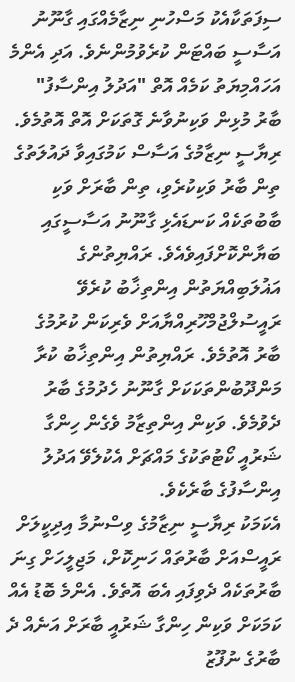ސިފަތަކާއެކު މަސްހުނި ނިޒާމެއްގައި ގާނޫނު އަސާސީ ބައްޓަން ކުރެވުމުންނެވެ. އަދި އެންމެ އަހައްމިޔަތު ކަމެއް އޮތް "އަދުލު އިންސާފު" ބާރު މުޅިން ވަކިނުވާނެ ގޮތަކަށް އޮތް އޮތުމެވެ.
ރިޔާސީ ނިޒާމުގެ އަސާސް ކަމުގައިވާ ދައުލަތުގެ ތިން ބާރު ވަކިކުރެވި، ތިން ބާރަށް ވަކި ބާބުތަކެއް ކަނޑައެޅި ގާނޫނު އަސާސީގައި ބަޔާންކޮށްފައިވެއެވެ. ރައްޔިތުންގެ އަޣުލަބިއްޔަތުން އިންތިޚާބު ކުރެވޭ ރައީސުލްޖުމްހޫރިއްޔާއަށް ވެރިކަން ކުރުމުގެ ބާރު އޮތުމެވެ. ރައްޔިތުން އިންތިޚާބު ކުރާ މަންދޫބުންތަކަކަށް ގާނޫނު ހެދުމުގެ ބާރު ދެވުމެވެ. ވަކިން އިންތިޒާމު ވެގެން ހިންގާ ޝަރުއީ ކޯޓުތަކުގެ މައްޗަށް އެކުލެވޭ އަދުލު އިންސާފުގެ ބާރެކެވެ.
އެކަމަކު ރިޔާސީ ނިޒާމުގެ ވިސްނުމާ އިދިކީލަށް ރައީސްއަށް ބާރުތައް ހަނިކޮށް، މަޖިލީހަށް ގިނަ ބާރުތަކެއް ދެވިފައި އެބަ އޮތެވެ. އެންމެ ބޮޑު އެއް ކަމަކަށް ވަކިން ހިންގާ ޝަރުއީ ބާރަށް އަނެއް ދެ ބާރުގެ ނުފޫޒު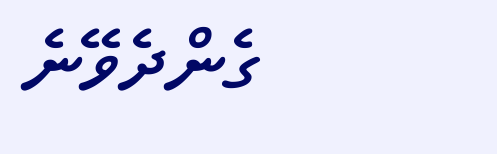ގެންދެވޭނެ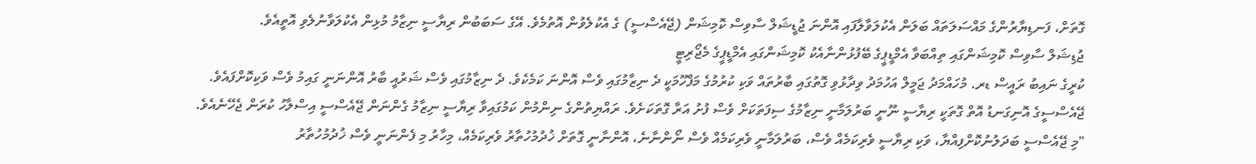ގޮތަށް، ފަނޑިޔާރުންގެ މައްސަލަތައް ބަލަން އެކުލަވާލާފައި އޮންނަ ޖުޑީޝަލް ސާވިސް ކޮމިޝަން (ޖޭއެސްސީ) ގެ އެކުލެވުން އޮތުމެވެ. އޭގެ ސަބަބުން ރިޔާސީ ނިޒާމު މުޅިން އެކުލަވާނުލެވި އޮތީއެވެ.
ޖުޑިޝަލް ސާވިސް ކޮމިޝަންގައި ތިއްބަވާ އެމްޑީޕީގެ ބޭފުޅުންނާއެކު ކޮމިޝަންގައި އެމްޑީޕީގެ މެޖޯރިޓީ
ކުރީގެ ނައިބު ރައީސް ޑރ. މުހައްމަދު ޖަމީލް އަހުމަދު ވިދާޅުވި ގޮތުގައި ބާރުތައް ވަކި ކުރުމުގެ މަފްހޫމަކީ ދެ ނިޒާމުގައި ވެސް އޮންނަ ކަމެކެވެ. ދެ ނިޒާމުގައި ވެސް ޝަރުއީ ބާރު އޮންނަނީ ގައިމު ވެސް ވަކިކޮށްފައެވެ. ޖޭއެސްސީގެ އޮނިގަނޑު އޮތް ގޮތަކީ ރިޔާސީ ނޫނީ ބަރުލަމާނީ ނިޒާމުގެ ސިފަތަކަށް ވެސް ފުށު އަރާ ގޮތަކަށެވެ. ރައްޔިތުންގެ ނިންމުން ކަމުގައިވާ ރިޔާސީ ނިޒާމު ގެންނަން ޖޭއެސްސީ އިސްލާހު ކުރަން ޖެހޭނެއެވެ.
"މި ޖޭއެސްސީ ބަދަލުނުކޮށްފިއްޔާ، ވަކި ރިޔާސީ ވެރިކަމެއް ވެސް، ބަރުލަމާނީ ވެރިކަމެއް ވެސް ނޯންނާނެ، އޮންނާނީ ގޮތަށް ޚުދުމުހުތާރު ވެރިކަމެއް، މިހާރު މި ފެންނަނީ ވެސް ޚުދުމުހުތާރު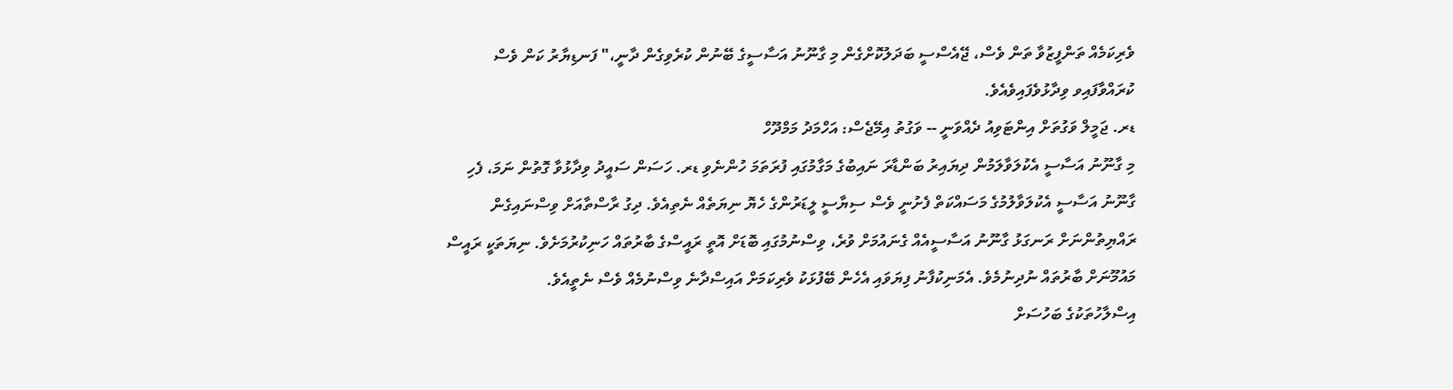ވެރިކަމެއް ތަންފީޒުވާ ތަން ވެސް، ޖޭއެސްސީ ބަދަލުކޮށްގެން މި ގާނޫނު އަސާސީގެ ބޭނުން ކުރެވިގެން ދާނީ،" ފަނޑިޔާރު ކަން ވެސް ކުރައްވާފައިވ ވިދާޅުވެފައިވެއެވެ.
ޑރ. ޖަމީލް ވަގުތަށް އިންޓަވިއު ދެއްވަނީ -- ވަގުތު އިމޭޖެސް: އަހްމަދު މަމްދޫހް
މި ގާނޫނު އަސާސީ އެކުލަވާލަމުން ދިޔައިރު ބަންޑާރަ ނައިބުގެ މަގާމުގައި ފުރަތަމަ ހުންނެވި ޑރ. ހަސަން ސައީދު ވިދާޅުވާ ގޮތުން ނަމަ، ފެހި ގާނޫނު އަސާސީ އެކުލަވާލުމުގެ މަސައްކަތް ފެށުނީ ވެސް ސިޔާސީ ލީޑަރުންގެ ހެޔޮ ނިޔަތެއް ނެތިއެވެ. ދިގު ރާސްތާއަށް ވިސްނައިގެން ރައްޔިތުންނަށް ރަނގަޅު ގާނޫނު އަސާސީއެއް ގެނައުމަށް ވުރެ، ވިސްނުމުގައި ބޮޑަށް އޮތީ ރައީސްގެ ބާރުތައް ހަނިކުރުމަށެވެ. ނިޔަތަކީ ރައީސް މައުމޫނަށް ބާރުތައް ނުދިނުމެވެ. އެމަނިކުފާނު ފިޔަވައި އެހެން ބޭފުޅަކު ވެރިކަމަށް އައިސްދާނެ ވިސްނުމެއް ވެސް ނެތީއެވެ.
އިސްލާހުތަކުގެ ބަހުސަށް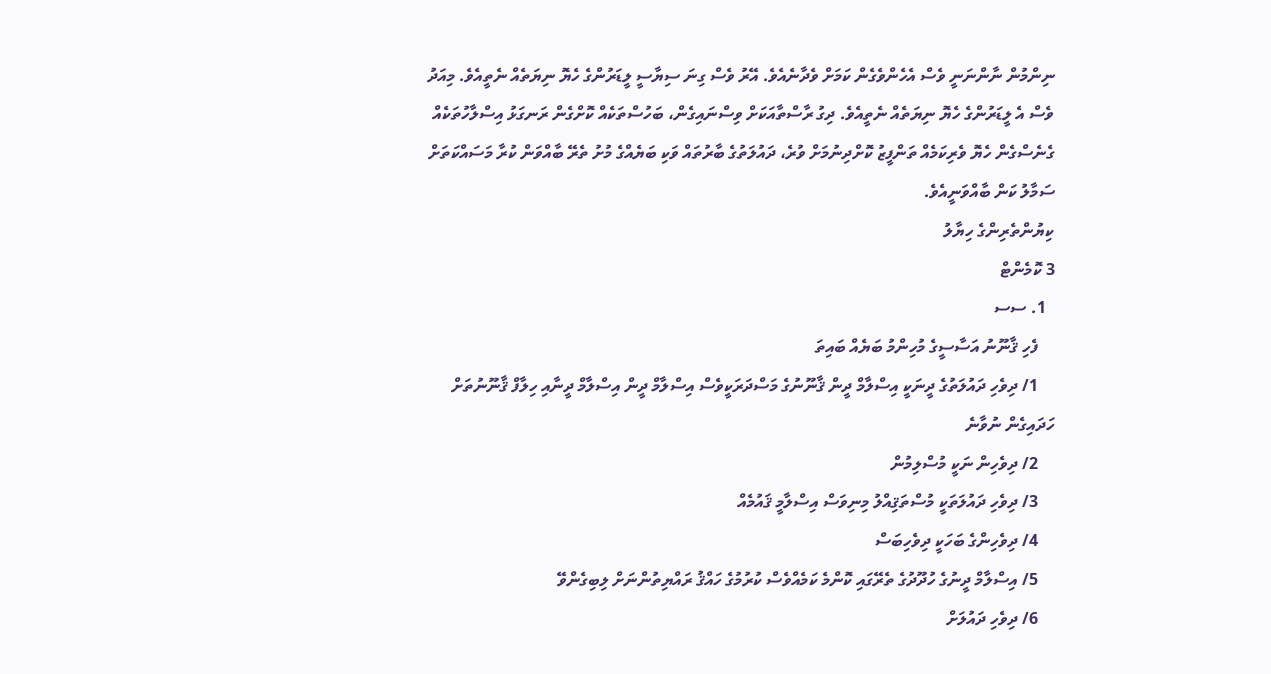ނިންމުން ނާންނަނީ ވެސް އެހެންވެގެން ކަމަށް ވެދާނެއެވެ. އޭރު ވެސް ގިނަ ސިޔާސީ ލީޑަރުންގެ ހެޔޮ ނިޔަތެއް ނެތީއެވެ. މިއަދު ވެސް އެ ލީޑަރުންގެ ހެޔޮ ނިޔަތެއް ނެތީއެވެ. ދިގު ރާސްތާއަކަށް ވިސްނައިގެން، ބަހުސްތަކެއް ކޮށްގެން ރަނގަޅު އިސްލާހުތަކެއް ގެނެސްގެން ހެޔޮ ވެރިކަމެއް ތަންފީޒު ކޮށްދިނުމަށް ވުރެ، ދައުލަތުގެ ބާރުތައް ވަކި ބަޔެއްގެ މުށު ތެރޭ ބާއްވަން ކުރާ މަސައްކަތަށް ސަމާލު ކަން ބާއްވަނީއެވެ.
ކިޔުންތެރިންގެ ހިޔާލު
3 ކޮމެންޓް
  1. ސސ
    ފެހި ޤާނޫނު އަސާސީގެ މުހިންމު ބަޔެއް ބައިތަ
    1/ ދިވެހި ދައުލަތުގެ ދީނަކީ އިސްލާމް ދީން ޤާނޫނުގެ މަސްދަރަކީވެސް އިސްލާމް ދީން އިސްލާމް ދީނާއި ހިލާފް ޤާނޫނުތަށް ހަދައިގެން ނުވާނެ
    2/ ދިވެހިން ނަކީ މުސްލިމުން
    3/ ދިވެހި ދައުލަތަކީ މުސްތަޤިއްލު މިނިވަސް އިސްލާމީ ޤައުމެއް
    4/ ދިވެހިންގެ ބަހަކީ ދިވެހިބަސް
    5/ އިސްލާމް ދީނުގެ ހުދޫދުގެ ތެރޭގައި ކޮންމެ ކަމެއްވެސް ކުރުމުގެ ހައްޤު ރައްޔިތުންނަށް ލިބިގެންވޭ
    6/ ދިވެހި ދައުލަށް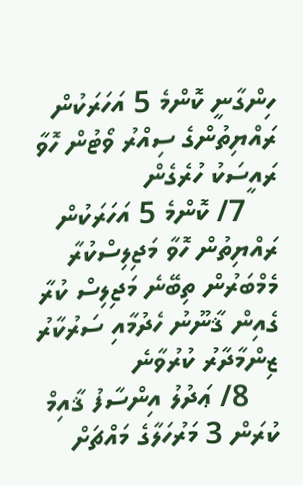ހިންގާނީ ކޮންމެ 5 އަހަރަކުން ރައްޔިތުންގެ ސިއްރު ވޯޓުން ހޮވާ ރައީސަކު ހުރެގެން
    7/ ކޮންމެ 5 އަހަރަކުން ރައްޔިތުން ހޮވާ މަޖިލިސްކުރާ މެމްބަރުން ތިބޭނެ މަޖިލިސް ކުރާ ގެއިން ޤާނޫނު ހެދުމާއި ސަރުކާރު ޒިންމާދާރު ކުރުވާނެ
    8/ ޢަދުލު އިންސާފު ޤާއިމް ކުރަން 3 މަރުހަލާގެ މައްޗަށް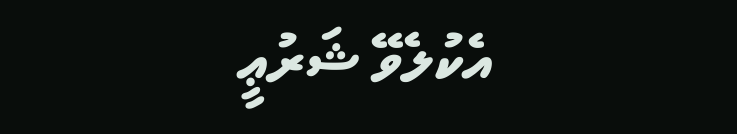އެކުލެވޭ ޝަރުޢީ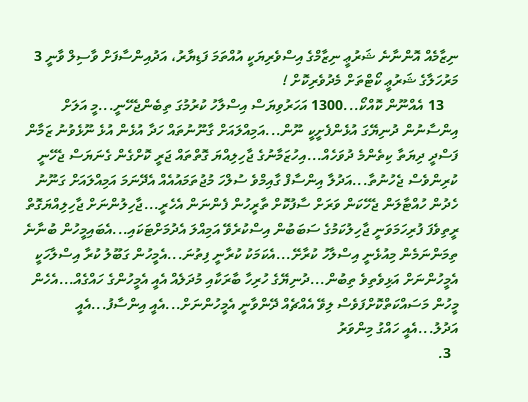ނިޒާމެއް އޮންނާނެ ޝަރުޢީ ނިޒާމްގެ އިސްވެރިޔަކީ އުއްތަމަ ފަޑިޔާރު، އަދުއިންސާފަށް ވާސިލް ވާނީ 3 މަރުހަލާގެ ޝަރުޢީ ކޯޓްތަށް މެދުވެރިކޮށް !
    13 އެއްނޫން ކޮއްކޯ...1300 އަހަރުވިޔަސް އިސްލާހު ކުރުމުގަ ތިބެންޖެހޭނީ...މީ އަލަށް އިންސާނުން ދުނިޔޭގަ އުޅެންފެށީކީ ނޫން...އަމިއްލައަށް ގާނޫނުތައް ހަދާ އުޅެން އުޅެ ނޫޅެވުނު ޒަމާން ފަސްދީ ދިޔަތާ ކިތެންމެ ދުވަހެއް...އިހުޒަމާނުގެ ޖާހިލިއްޔަ ގޮތްތައް ޖަރީ ކޮށްގެން ގެނަޔަސް ޖެހޭނީ ކުރިންވެސް ޖެހުނުތާ...އަދުލާ އިންސާފް ގާއިމްވެ ސުލްހަ މުޖުތަމައުއެއް އެދޭނަމަ އަމިއްލައަށް ގަނޫނު ހެދުން ހުއްޓާލަން ޖެހޭކަން ވަރަށް ސާފުކޮށް ތާރީހުން ފެންނަން އެހެރީ...ޖާހިލުންނަށް ޖާހިލިއްޔަގޮތް ރީތިވެފަ ފުރިހަމަވަނީ ޖާހިލުކަމުގެ ސަބަބުން އިސްކުރެވޭ އަމިއްލަ އެދުމަށްޓަކައި...އެބައިމީހުން ބުނާނެ ތިމަންނަމެން މިއުޅެނީ އިސްލާހު ކުރާށޭ...އެކަމަކު ކުރާނީ ފިތުނަ...އެމީހުން ގަބޫލު ކުރާ އިސްލާހަކީ އެމީހުންނަށް އަޅިވެތިވެ ތިބުން...ދުނިޔޭގެ ހުރިހާ ބާރަކާއި މުދަލެއް އެއީ އެމީހުންގެ ހައްގެއް...އެހެން މީހުން މަސައްކަތްކޮށްފަވެސް ލިވޭ އެއްޗެއް ދޭންވާނީ އެމީހުންނަށް...އެއީ އިންސާފު...އެއީ އަދުލު...އެއީ ހައްގު މިންވަރު
  3.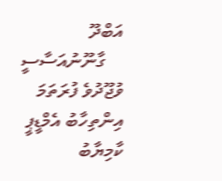އަބްދޫ
    ގާނޫނުއަސާސީ ވުޖޫދުވެ ފުރަތަމަ އިންތިހާބު އެމްޑީޕީ ކާމިޔާބު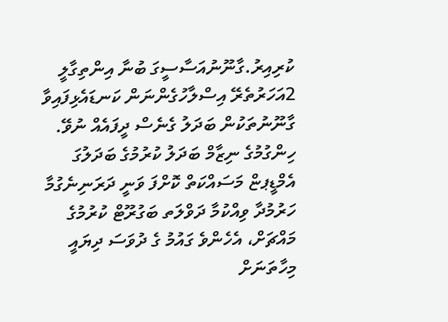ކުރިއިރު.ގާނޫނުއަސާސީގަ ބުނާ އިންތިގާލީ 2އަހަރުތެރޭ އިސްލާހުގެންނަން ކަނޑައެޅިފައިވާ ގާނޫނުތަކުން ބަދަލު ގެނެސް ދީފައެއް ނުވޭ. ހިންގުމުގެ ނިޒާމް ބަދަލު ކުރުމުގެ ބަދަލުގަ އެމްޑީޕޏް މަސައްކަތް ކޮށްފަ ވަނީ ދަރަނިނެގުމާ ހަރުމުދާ ވިއްކުމާ ދަވްލަތ ބަގުރޫޓް ކުރުމުގެ މައްޗަށް، އެހެންވެ ގައުމު ގެ ދުވަސަ ދިޔައީ މިހާތަނަށް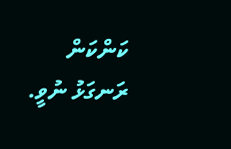ކަންކަން ރަނގަޅު ނުވީ.